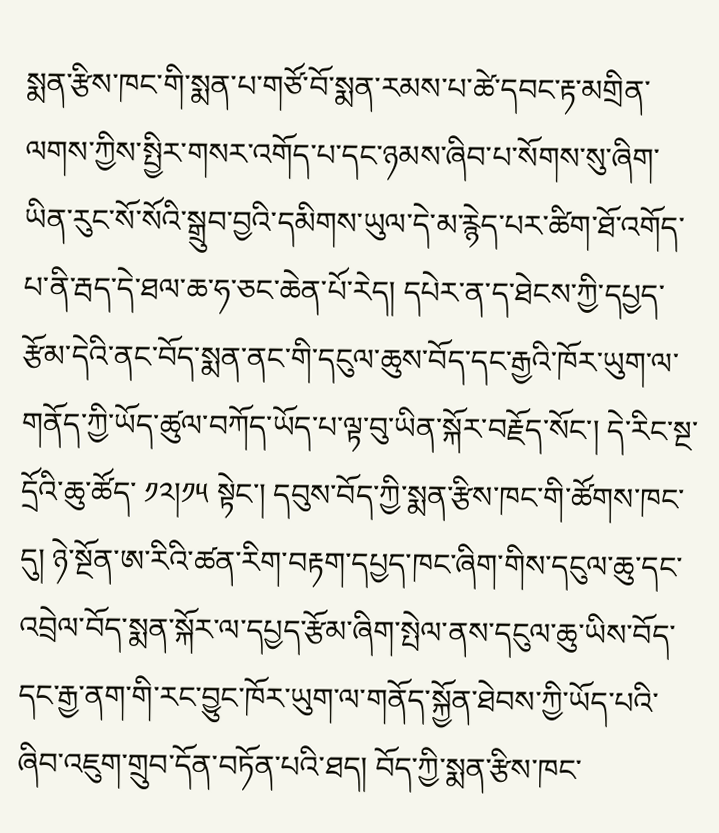སྨན་རྩིས་ཁང་གི་སྨན་པ་གཙོ་བོ་སྨན་རམས་པ་ཚེ་དབང་རྟ་མགྲིན་ལགས་ཀྱིས་སྤྱིར་གསར་འགོད་པ་དང་ཉམས་ཞིབ་པ་སོགས་སུ་ཞིག་ཡིན་རུང་སོ་སོའི་སྒྲུབ་བྱའི་དམིགས་ཡུལ་དེ་མ་རྙེད་པར་ཚིག་ཐོ་འགོད་པ་ནི་རྦད་དེ་ཐལ་ཆ་ཧ་ཅང་ཆེན་པོ་རེད། དཔེར་ན་ད་ཐེངས་ཀྱི་དཔྱད་རྩོམ་དེའི་ནང་བོད་སྨན་ནང་གི་དངུལ་ཆུས་བོད་དང་རྒྱའི་ཁོར་ཡུག་ལ་གནོད་ཀྱི་ཡོད་ཚུལ་བཀོད་ཡོད་པ་ལྟ་བུ་ཡིན་སྐོར་བརྗོད་སོང་། དེ་རིང་སྔ་དྲོའི་ཆུ་ཚོད་ ༡༢།༡༥ སྟེང་། དབུས་བོད་ཀྱི་སྨན་རྩིས་ཁང་གི་ཚོགས་ཁང་དུ། ཉེ་སྔོན་ཨ་རིའི་ཚན་རིག་བརྟག་དཔྱད་ཁང་ཞིག་གིས་དངུལ་ཆུ་དང་འབྲེལ་བོད་སྨན་སྐོར་ལ་དཔྱད་རྩོམ་ཞིག་སྤེལ་ནས་དངུལ་ཆུ་ཡིས་བོད་དང་རྒྱ་ནག་གི་རང་བྱུང་ཁོར་ཡུག་ལ་གནོད་སྐྱོན་ཐེབས་ཀྱི་ཡོད་པའི་ཞིབ་འཇུག་གྲུབ་དོན་བཏོན་པའི་ཐད། བོད་ཀྱི་སྨན་རྩིས་ཁང་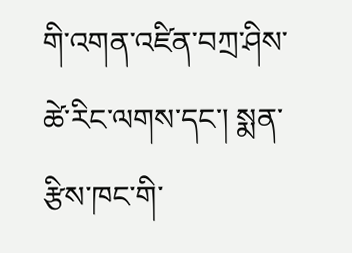གི་འགན་འཛིན་བཀྲ་ཤིས་ཚེ་རིང་ལགས་དང་། སྨན་རྩིས་ཁང་གི་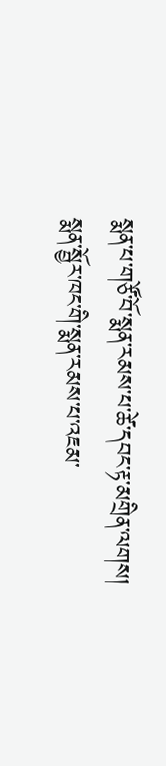སྨན་པ་གཙོ་བོ་སྨན་རམས་པ་ཚེ་དབང་རྟ་མགྲིན་ལགས། སྨན་སྦྱོར་ཁང་གི་སྨན་རམས་པ་འཇམ་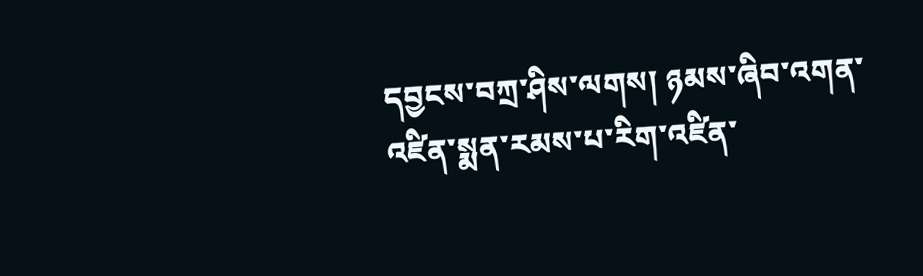དབྱངས་བཀྲ་ཤིས་ལགས། ཉམས་ཞིབ་འགན་འཛིན་སྨན་རམས་པ་རིག་འཛིན་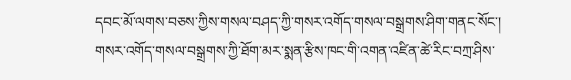དབང་མོ་ལགས་བཅས་ཀྱིས་གསལ་བཤད་ཀྱི་གསར་འགོད་གསལ་བསྒྲགས་ཤིག་གནང་སོང་།
གསར་འགོད་གསལ་བསྒྲགས་ཀྱི་ཐོག་མར་སྨན་རྩིས་ཁང་གི་འགན་འཛིན་ཚེ་རིང་བཀྲ་ཤིས་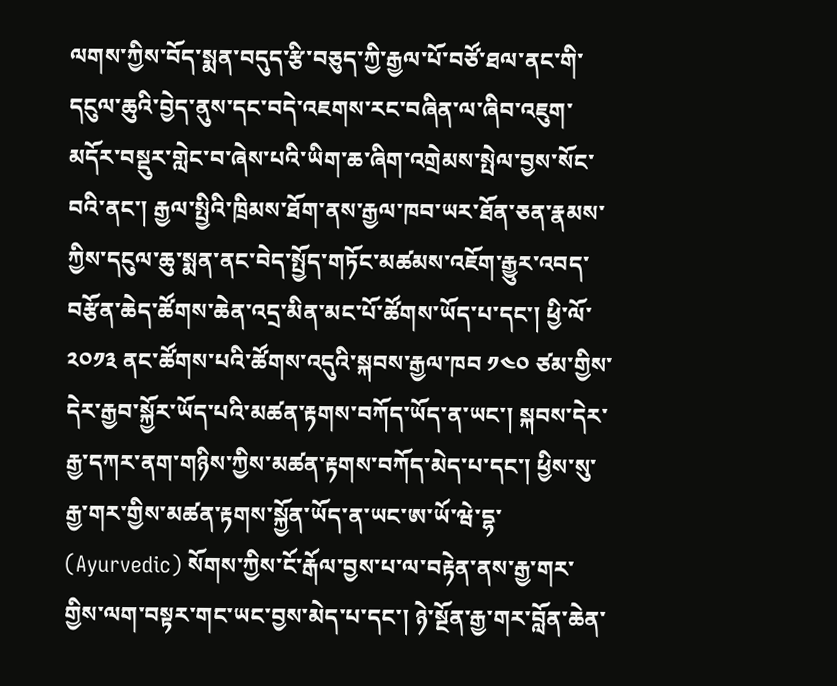ལགས་ཀྱིས་བོད་སྨན་བདུད་རྩི་བཅུད་ཀྱི་རྒྱལ་པོ་བཙོ་ཐལ་ནང་གི་དངུལ་ཆུའི་བྱེད་ནུས་དང་བདེ་འཇགས་རང་བཞིན་ལ་ཞིབ་འཇུག་མདོར་བསྡུར་གླེང་བ་ཞེས་པའི་ཡིག་ཆ་ཞིག་འགྲེམས་སྤེལ་བྱས་སོང་བའི་ནང་། རྒྱལ་སྤྱིའི་ཁྲིམས་ཐོག་ནས་རྒྱལ་ཁབ་ཡར་ཐོན་ཅན་རྣམས་ཀྱིས་དངུལ་ཆུ་སྨན་ནང་བེད་སྤྱོད་གཏོང་མཚམས་འཇོག་རྒྱུར་འབད་བརྩོན་ཆེད་ཚོགས་ཆེན་འདྲ་མིན་མང་པོ་ཚོགས་ཡོད་པ་དང་། ཕྱི་ལོ་ ༢༠༡༣ ནང་ཚོགས་པའི་ཚོགས་འདུའི་སྐབས་རྒྱལ་ཁབ ༡༤༠ ཙམ་གྱིས་དེར་རྒྱབ་སྐྱོར་ཡོད་པའི་མཚན་རྟགས་བཀོད་ཡོད་ན་ཡང་། སྐབས་དེར་རྒྱ་དཀར་ནག་གཉིས་ཀྱིས་མཚན་རྟགས་བཀོད་མེད་པ་དང་། ཕྱིས་སུ་རྒྱ་གར་གྱིས་མཚན་རྟགས་སྐྱོན་ཡོད་ན་ཡང་ཨ་ཡོ་ཝེ་དྷ་ (Ayurvedic) སོགས་ཀྱིས་ངོ་རྒོལ་བྱས་པ་ལ་བརྟེན་ནས་རྒྱ་གར་གྱིས་ལག་བསྟར་གང་ཡང་བྱས་མེད་པ་དང་། ཉེ་སྔོན་རྒྱ་གར་བློན་ཆེན་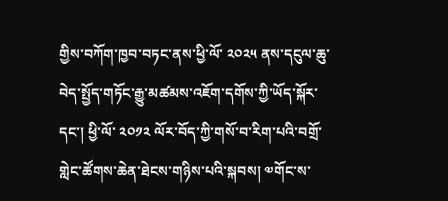གྱིས་བཀོག་ཁྱབ་བཏང་ནས་ཕྱི་ལོ་ ༢༠༢༥ ནས་དངུལ་ཆུ་བེད་སྤྱོད་གཏོང་རྒྱུ་མཚམས་འཇོག་དགོས་ཀྱི་ཡོད་སྐོར་དང་། ཕྱི་ལོ་ ༢༠༡༢ ལོར་བོད་ཀྱི་གསོ་བ་རིག་པའི་བགྲོ་གླེང་ཚོགས་ཆེན་ཐེངས་གཉིས་པའི་སྐབས། ༧གོང་ས་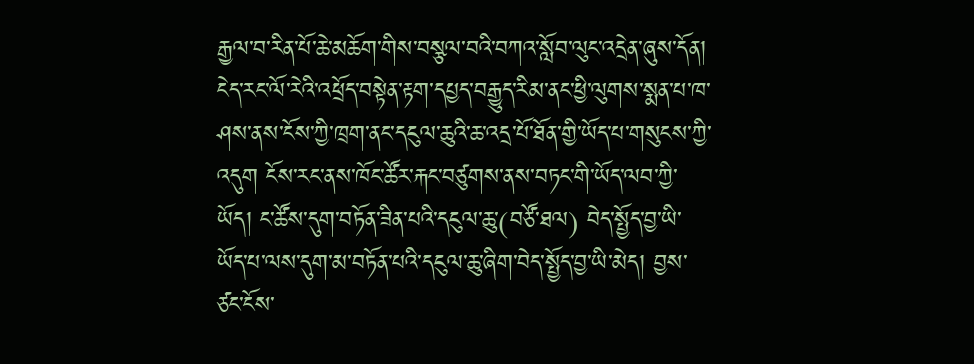རྒྱལ་བ་རིན་པོ་ཆེ་མཆོག་གིས་བསྩལ་བའི་བཀའ་སློབ་ལུང་འདྲེན་ཞུས་དོན། ངེད་རང་ལོ་རེའི་འཕྲོད་བསྟེན་རྟག་དཔྱད་བརྒྱུད་རིམ་ནང་ཕྱི་ལུགས་སྨན་པ་ཁ་ཤས་ནས་ངོས་ཀྱི་ཁྲག་ནང་དངུལ་ཆུའི་ཆ་འདྲ་པོ་ཐོན་གྱི་ཡོད་པ་གསུངས་ཀྱི་འདུག ངོས་རང་ནས་ཁོང་ཚོར་རྐང་བཙུགས་ནས་བཏང་གི་ཡོད་ལབ་ཀྱི་ཡོད། ང་ཚོས་དུག་བཏོན་ཟིན་པའི་དངུལ་ཆུ་(བཙོ་ཐལ) བེད་སྤྱོད་བྱ་ཡི་ཡོད་པ་ལས་དུག་མ་བཏོན་པའི་དངུལ་ཆུ་ཞིག་བེད་སྤྱོད་བྱ་ཡི་མེད། བྱས་ཙང་ངོས་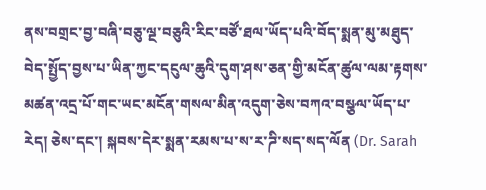ནས་བགྲང་བྱ་བཞི་བཅུ་ལྔ་བཅུའི་རིང་བཙོ་ཐལ་ཡོད་པའི་བོད་སྨན་མུ་མཐུད་བེད་སྤྱོད་བྱས་པ་ཡིན་ཀྱང་དངུལ་ཆུའི་དུག་ཤས་ཅན་གྱི་མངོན་ཚུལ་ལམ་རྟགས་མཚན་འདྲ་པོ་གང་ཡང་མངོན་གསལ་མིན་འདུག་ཅེས་བཀའ་བསྩལ་ཡོད་པ་རེད། ཅེས་དང་། སྐབས་དེར་སྨན་རམས་པ་ས་ར་ཌི་སད་སད་ལོན (Dr. Sarah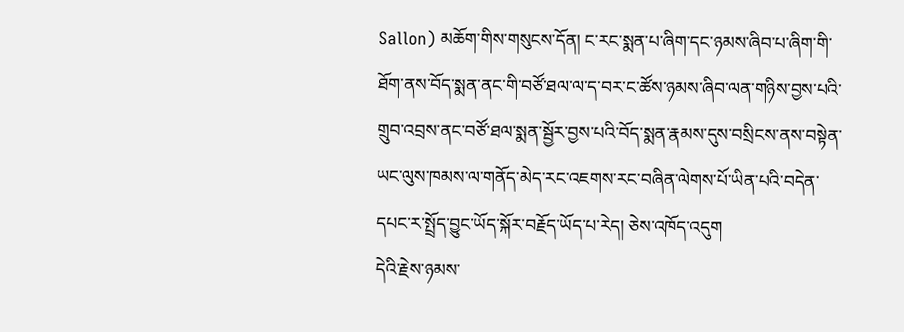Sallon) མཆོག་གིས་གསུངས་དོན། ང་རང་སྨན་པ་ཞིག་དང་ཉམས་ཞིབ་པ་ཞིག་གི་ཐོག་ནས་བོད་སྨན་ནང་གི་བཙོ་ཐལ་ལ་ད་བར་ང་ཚོས་ཉམས་ཞིབ་ལན་གཉིས་བྱས་པའི་གྲུབ་འབྲས་ནང་བཙོ་ཐལ་སྨན་སྦྱོར་བྱས་པའི་བོད་སྨན་རྣམས་དུས་བསྲིངས་ནས་བསྟེན་ཡང་ལུས་ཁམས་ལ་གནོད་མེད་རང་འཇགས་རང་བཞིན་ལེགས་པོ་ཡིན་པའི་བདེན་དཔང་ར་སྤྲོད་བྱུང་ཡོད་སྐོར་བརྗོད་ཡོད་པ་རེད། ཅེས་འཁོད་འདུག
དེའི་རྗེས་ཉམས་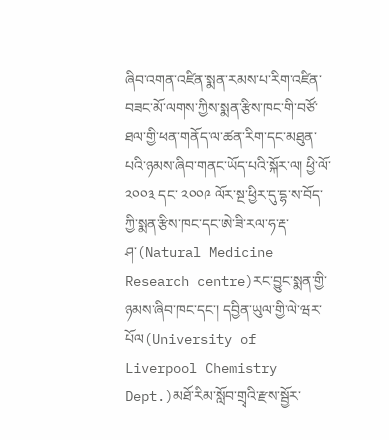ཞིབ་འགན་འཛིན་སྨན་རམས་པ་རིག་འཛིན་བཟང་མོ་ལགས་ཀྱིས་སྨན་རྩིས་ཁང་གི་བཙོ་ཐལ་གྱི་ཕན་གནོད་ལ་ཚན་རིག་དང་མཐུན་པའི་ཉམས་ཞིབ་གནང་ཡོད་པའི་སྐོར་ལ། ཕྱི་ལོ་ ༢༠༠༣ དང་ ༢༠༠༩ ལོར་སྔ་ཕྱིར་དུ་དྷ་ས་བོད་ཀྱི་སྨན་རྩིས་ཁང་དང་ཨེ་ཟི་རལ་ཧ་རྡ་ཤ་(Natural Medicine Research centre)རང་བྱུང་སྨན་གྱི་ཉམས་ཞིབ་ཁང་དང་། དབྱིན་ཡུལ་གྱི་ལེ་ཝར་པོལ(University of Liverpool Chemistry Dept.)མཐོ་རིམ་སློབ་གྲྭའི་རྫས་སྦྱོར་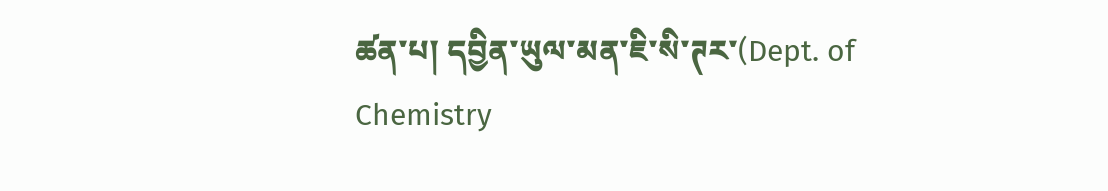ཚན་པ། དབྱིན་ཡུལ་མན་ཇི་སི་ཊར་(Dept. of Chemistry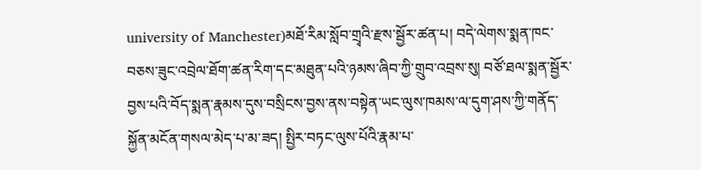university of Manchester)མཐོ་རིམ་སློབ་གྲྭའི་རྫས་སྦྱོར་ཚན་པ། བདེ་ལེགས་སྨན་ཁང་བཅས་ཟུང་འབྲེལ་ཐོག་ཚན་རིག་དང་མཐུན་པའི་ཉམས་ཞིབ་ཀྱི་གྲུབ་འབྲས་སུ། བཙོ་ཐལ་སྨན་སྦྱོར་བྱས་པའི་བོད་སྨན་རྣམས་དུས་བསྲིངས་བྱས་ནས་བསྟེན་ཡང་ལུས་ཁམས་ལ་དུག་ཤས་ཀྱི་གནོད་སྐྱོན་མངོན་གསལ་མེད་པ་མ་ཟད། སྤྱིར་བཏང་ལུས་པོའི་རྣམ་པ་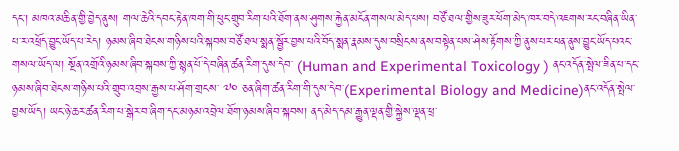དང་། མཁའ་མཆིན་གྱི་བྱེད་ནུས། གལ་ཆེའི་དབང་རྟེན་ཁག་གི་ཕུང་གྲུབ་རིག་པའི་ཐོག་ནས་ཤུགས་རྐྱེན་མངོན་གསལ་མེད་པས། བཙོ་ཐལ་གྱིས་ཟུར་ཕོག་མེད་ཁར་བདེ་འཇགས་རང་བཞིན་ཡིན་པ་ར་འཕྲོད་བྱུང་ཡོད་པ་རེད། ཉམས་ཞིབ་ཐེངས་གཉིས་པའི་སྐབས་བཙོ་ཐལ་སྨན་སྦྱོར་བྱས་པའི་བོད་སྨན་རྣམས་དུས་བསྲིངས་ནས་བསྟེན་པས་ཤེས་རྟོགས་ཀྱི་ནུས་པར་ཕན་ནུས་བྱུང་ཡོད་པའང་གསལ་ཡོད་ལ། སྔོན་འགྲོའི་ཉམས་ཞིབ་སྐབས་ཀྱི་སྙན་པོ་དེ་བཞིན་ཚན་རིག་དུས་དེབ་ (Human and Experimental Toxicology ) ནང་འདོན་སྤེལ་ཟིན་པ་དང་ཉམས་ཞིབ་ཐེངས་གཉིས་པའི་གྲུབ་འབྲས་རྒྱས་པ་ཤོག་གྲངས་ ༧༠ ཅན་ཞིག་ཚན་རིག་གི་དུས་དེབ་(Experimental Biology and Medicine)ནང་འདོན་སྤེལ་བྱས་ཡོད། ཡང་ཉེ་ཆར་ཚན་རིག་པ་སྒེར་བ་ཞིག་དང་མཉམ་འབྲེལ་ཐོག་ཉམས་ཞིབ་སྐབས། ནད་མེད་དམ་རྒྱུན་ལྡན་གྱི་སྐྱེས་ལྡན་ཕྲ་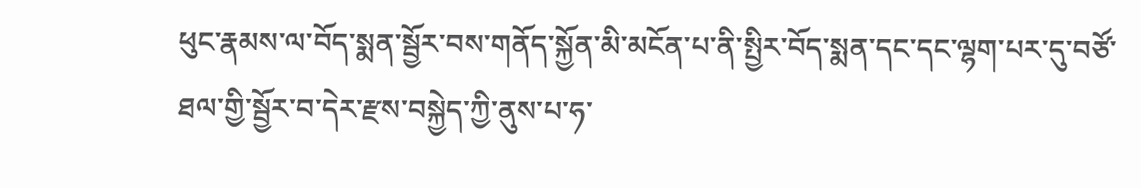ཕུང་རྣམས་ལ་བོད་སྨན་སྦྱོར་བས་གནོད་སྐྱོན་མི་མངོན་པ་ནི་སྤྱིར་བོད་སྨན་དང་དང་ལྷག་པར་དུ་བཙོ་ཐལ་གྱི་སྦྱོར་བ་དེར་རྫས་བསྐྱེད་ཀྱི་ནུས་པ་ཧ་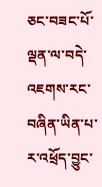ཅང་བཟང་པོ་ལྡན་ལ་བདེ་འཇགས་རང་བཞིན་ཡིན་པ་ར་འཕྲོད་བྱུང་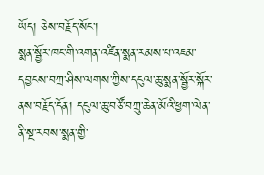ཡོད། ཅེས་བརྗོད་སོང་།
སྨན་སྦྱོར་ཁང་གི་འགན་འཛིན་སྨན་རམས་པ་འཇམ་དབྱངས་བཀྲ་ཤིས་ལགས་ཀྱིས་དངུལ་ཆུ་སྨན་སྦྱོར་སྐོར་ནས་བརྗོད་དོན། དངུལ་ཆུ་བཙོ་བཀྲུ་ཆེན་མོའི་ཕྱག་ལེན་ནི་སྔ་རབས་སྨན་གྱི་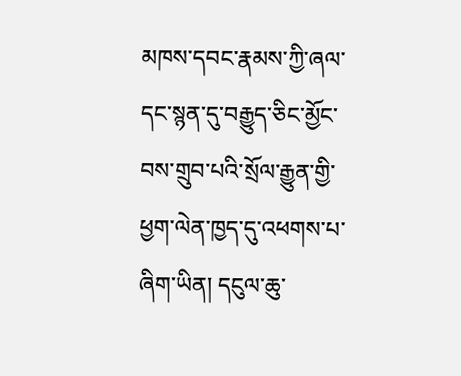མཁས་དབང་རྣམས་ཀྱི་ཞལ་དང་སྙན་དུ་བརྒྱུད་ཅིང་མྱོང་བས་གྲུབ་པའི་སྲོལ་རྒྱུན་གྱི་ཕྱག་ལེན་ཁྱད་དུ་འཕགས་པ་ཞིག་ཡིན། དངུལ་ཆུ་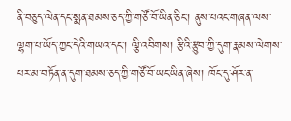ནི་བཅུད་ལེན་དང་སྨན་ཐམས་ཅད་ཀྱི་གཙོ་བོ་ཡིན་ཅིང་། ནུས་པའང་གཞན་ལས་ལྷག་པ་ཡོད་ཀྱང་དེའི་གཡའ་དང་། ལྕི་འབིགས། རྩིའི་རྩུབ་ཀྱི་དུག་རྣམས་ལེགས་པར་མ་བཏོན་ན་དུག་ཐམས་ཅད་ཀྱི་གཙོ་བོ་ཡང་ཡིན་ཞེས། ཁོང་དུ་ཤོར་ན་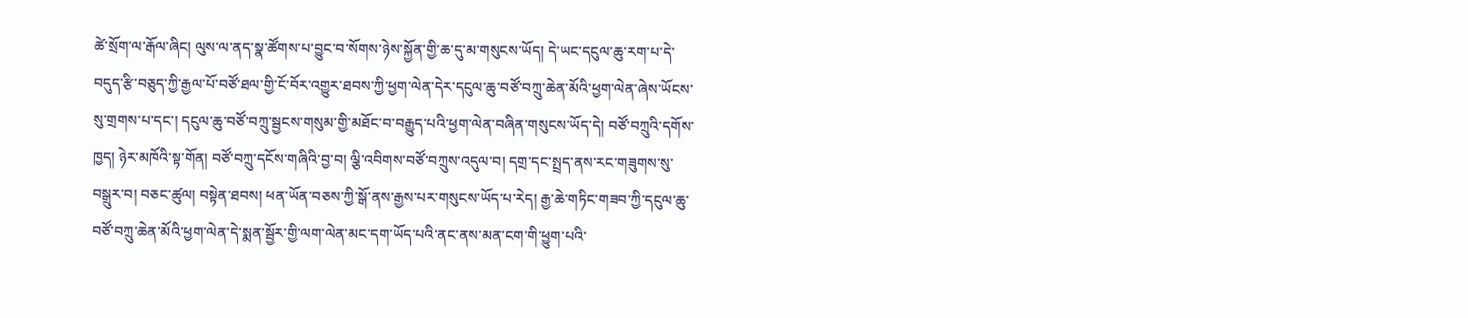ཚེ་སྲོག་ལ་རྒོལ་ཞིང། ལུས་ལ་ནད་སྣ་ཚོགས་པ་བྱུང་བ་སོགས་ཉེས་སྐྱོན་གྱི་ཆ་དུ་མ་གསུངས་ཡོད། དེ་ཡང་དངུལ་ཆུ་རག་པ་དེ་བདུད་རྩི་བཅུད་ཀྱི་རྒྱལ་པོ་བཙོ་ཐལ་གྱི་ངོ་བོར་འགྱུར་ཐབས་ཀྱི་ཕྱག་ལེན་དེར་དངུལ་ཆུ་བཙོ་བཀྲུ་ཆེན་མོའི་ཕྱག་ལེན་ཞེས་ཡོངས་སུ་གྲགས་པ་དང་། དངུལ་ཆུ་བཙོ་བཀྲུ་སྦྱངས་གསུམ་གྱི་མཐོང་བ་བརྒྱུད་པའི་ཕྱག་ལེན་བཞིན་གསུངས་ཡོད་དེ། བཙོ་བཀྲུའི་དགོས་ཁྱད། ཉེར་མཁོའི་སྟ་གོན། བཙོ་བཀྲུ་དངོས་གཞིའི་བྱ་བ། ལྕི་འབིགས་བཙོ་བཀྲུས་འདུལ་བ། དགྲ་དང་སྤྲད་ནས་རང་གཟུགས་སུ་བསྒྲུར་བ། བཅང་ཚུལ། བསྟེན་ཐབས། ཕན་ཡོན་བཅས་ཀྱི་སྒོ་ནས་རྒྱས་པར་གསུངས་ཡོད་པ་རེད། རྒྱ་ཆེ་གཏིང་གཟབ་ཀྱི་དངུལ་ཆུ་བཙོ་བཀྲུ་ཆེན་མོའི་ཕྱག་ལེན་དེ་སྨན་སྦྱོར་གྱི་ལག་ལེན་མང་དག་ཡོད་པའི་ནང་ནས་མན་ངག་གི་ཕྱུག་པའི་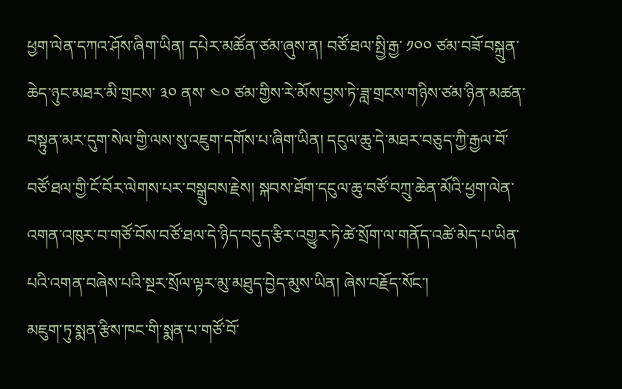ཕྱག་ལེན་དཀའ་ཤོས་ཞིག་ཡིན། དཔེར་མཚོན་ཙམ་ཞུས་ན། བཙོ་ཐལ་སྤྱི་རྒྱ་ ༡༠༠ ཙམ་བཟོ་བསྐྲུན་ཆེད་ཉུང་མཐར་མི་གྲངས་ ༣༠ ནས་ ༤༠ ཙམ་གྱིས་རེ་མོས་བྱས་ཏེ་ཟླ་གྲངས་གཉིས་ཙམ་ཉིན་མཚན་བསྟུན་མར་དུག་སེལ་གྱི་ལས་སུ་འཇུག་དགོས་པ་ཞིག་ཡིན། དངུལ་ཆུ་དེ་མཐར་བཅུད་ཀྱི་རྒྱལ་བོ་བཙོ་ཐལ་གྱི་ངོ་བོར་ལེགས་པར་བསྒྲུབས་རྗེས། སྐབས་ཐོག་དངུལ་ཆུ་བཙོ་བཀྲུ་ཆེན་མོའི་ཕྱག་ལེན་འགན་འཁུར་བ་གཙོ་བོས་བཙོ་ཐལ་དེ་ཉིད་བདུད་རྩིར་འགྱུར་ཏེ་ཚེ་སྲོག་ལ་གནོད་འཚེ་མེད་པ་ཡིན་པའི་འགན་བཞེས་པའི་སྔར་སྲོལ་ལྟར་མུ་མཐུད་བྱེད་མུས་ཡིན། ཞེས་བརྗོད་སོང་།
མཇུག་ཏུ་སྨན་རྩིས་ཁང་གི་སྨན་པ་གཙོ་བོ་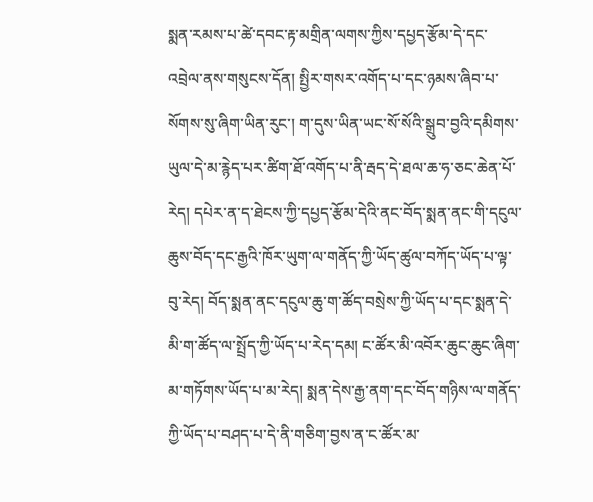སྨན་རམས་པ་ཚེ་དབང་རྟ་མགྲིན་ལགས་ཀྱིས་དཔྱད་རྩོམ་དེ་དང་འབྲེལ་ནས་གསུངས་དོན། སྤྱིར་གསར་འགོད་པ་དང་ཉམས་ཞིབ་པ་སོགས་སུ་ཞིག་ཡིན་རུང་། ག་དུས་ཡིན་ཡང་སོ་སོའི་སྒྲུབ་བྱའི་དམིགས་ཡུལ་དེ་མ་རྙེད་པར་ཚིག་ཐོ་འགོད་པ་ནི་རྦད་དེ་ཐལ་ཆ་ཧ་ཅང་ཆེན་པོ་རེད། དཔེར་ན་ད་ཐེངས་ཀྱི་དཔྱད་རྩོམ་དེའི་ནང་བོད་སྨན་ནང་གི་དངུལ་ཆུས་བོད་དང་རྒྱའི་ཁོར་ཡུག་ལ་གནོད་ཀྱི་ཡོད་ཚུལ་བཀོད་ཡོད་པ་ལྟ་བུ་རེད། བོད་སྨན་ནང་དངུལ་ཆུ་ག་ཚོད་བསྲེས་ཀྱི་ཡོད་པ་དང་སྨན་དེ་མི་ག་ཚོད་ལ་སྤྲོད་ཀྱི་ཡོད་པ་རེད་དམ། ང་ཚོར་མི་འབོར་ཆུང་ཆུང་ཞིག་མ་གཏོགས་ཡོད་པ་མ་རེད། སྨན་དེས་རྒྱ་ནག་དང་བོད་གཉིས་ལ་གནོད་ཀྱི་ཡོད་པ་བཤད་པ་དེ་ནི་གཅིག་བྱས་ན་ང་ཚོར་མ་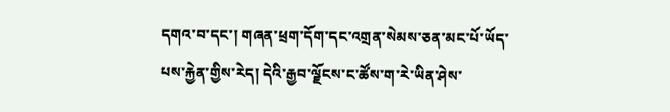དགའ་བ་དང་། གཞན་ཕྲག་དོག་དང་འགྲན་སེམས་ཅན་མང་པོ་ཡོད་པས་རྐྱེན་གྱིས་རེད། དེའི་རྒྱབ་ལྗོངས་ང་ཚོས་ག་རེ་ཡིན་ཤེས་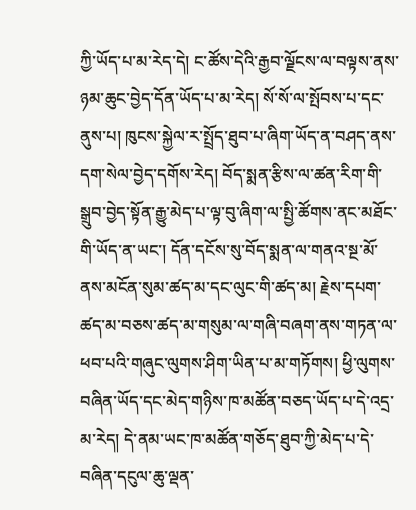ཀྱི་ཡོད་པ་མ་རེད་དེ། ང་ཚོས་དེའི་རྒྱབ་ལྗོངས་ལ་བལྟས་ནས་ཉམ་ཆུང་བྱེད་དོན་ཡོད་པ་མ་རེད། སོ་སོ་ལ་སྤོབས་པ་དང་ནུས་པ། ཁུངས་སྐྱེལ་ར་སྤྲོད་ཐུབ་པ་ཞིག་ཡོད་ན་བཤད་ནས་དག་སེལ་བྱེད་དགོས་རེད། བོད་སྨན་རྩིས་ལ་ཚན་རིག་གི་སྒྲུབ་བྱེད་སྟོན་རྒྱུ་མེད་པ་ལྟ་བུ་ཞིག་ལ་སྤྱི་ཚོགས་ནང་མཐོང་གི་ཡོད་ན་ཡང་། དོན་དངོས་སུ་བོད་སྨན་ལ་གནའ་སྔ་མོ་ནས་མངོན་སུམ་ཚད་མ་དང་ལུང་གི་ཚད་མ། རྗེས་དཔག་ཚད་མ་བཅས་ཚད་མ་གསུམ་ལ་གཞི་བཞག་ནས་གཏན་ལ་ཕབ་པའི་གཞུང་ལུགས་ཤིག་ཡིན་པ་མ་གཏོགས། ཕྱི་ལུགས་བཞིན་ཡོད་དང་མེད་གཉིས་ཁ་མཚོན་བཅད་ཡོད་པ་དེ་འདྲ་མ་རེད། དེ་ནམ་ཡང་ཁ་མཚོན་གཅོད་ཐུབ་ཀྱི་མེད་པ་དེ་བཞིན་དངུལ་ཆུ་ལྡན་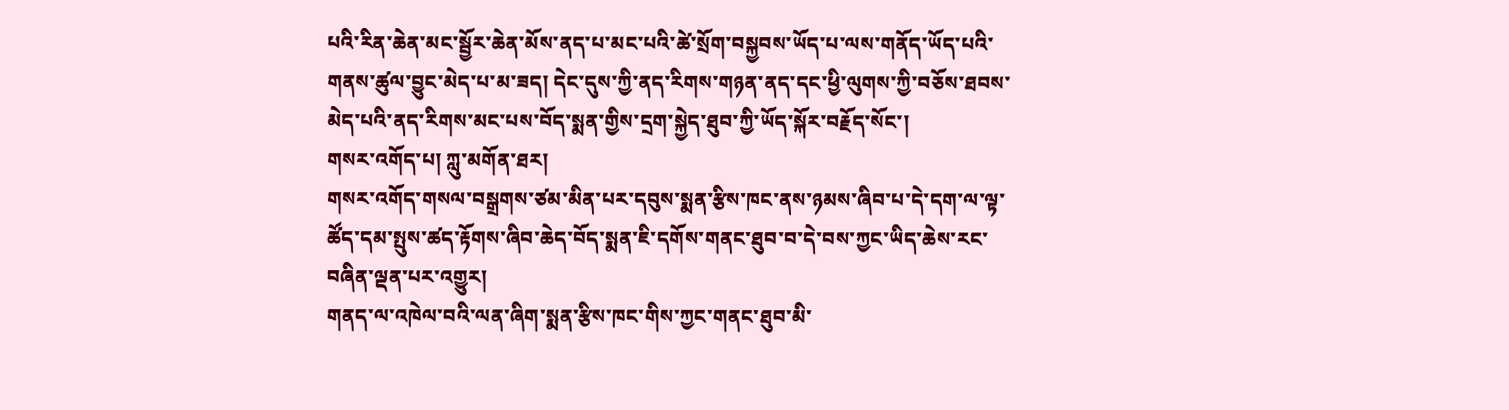པའི་རིན་ཆེན་མང་སྦྱོར་ཆེན་མོས་ནད་པ་མང་པའི་ཚེ་སྲོག་བསྐྱབས་ཡོད་པ་ལས་གནོད་ཡོད་པའི་གནས་ཚུལ་བྱུང་མེད་པ་མ་ཟད། དེང་དུས་ཀྱི་ནད་རིགས་གཉན་ནད་དང་ཕྱི་ལུགས་ཀྱི་བཅོས་ཐབས་མེད་པའི་ནད་རིགས་མང་པས་བོད་སྨན་གྱིས་དྲག་སྐྱེད་ཐུབ་ཀྱི་ཡོད་སྐོར་བརྗོད་སོང་།
གསར་འགོད་པ། ཀླུ་མགོན་ཐར།
གསར་འགོད་གསལ་བསྒྲགས་ཙམ་མིན་པར་དབུས་སྨན་རྩིས་ཁང་ནས་ཉམས་ཞིབ་པ་དེ་དག་ལ་ལྟ་ཚོད་དམ་སྤུས་ཚད་རྟོགས་ཞིབ་ཆེད་བོད་སྨན་ཇི་དགོས་གནང་ཐུབ་བ་དེ་བས་ཀྱང་ཡིད་ཆེས་རང་བཞིན་ལྡན་པར་འགྱུར།
གནད་ལ་འཁེལ་བའི་ལན་ཞིག་སྨན་རྩིས་ཁང་གིས་ཀྱང་གནང་ཐུབ་མི་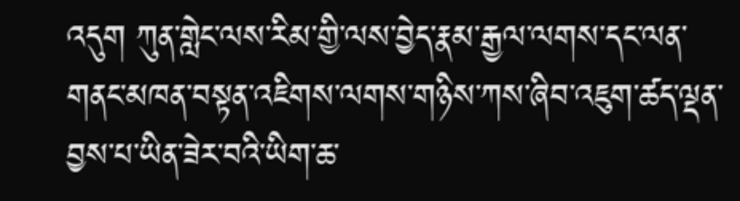འདུག ཀུན་གླེང་ལས་རིམ་གྱི་ལས་བྱེད་རྣམ་རྒྱལ་ལགས་དང་ལན་གནང་མཁན་བསྟན་འཇིགས་ལགས་གཉིས་ཀས་ཞིབ་འཇུག་ཚད་ལྡན་བྱས་པ་ཡིན་ཟེར་བའི་ཡིག་ཆ་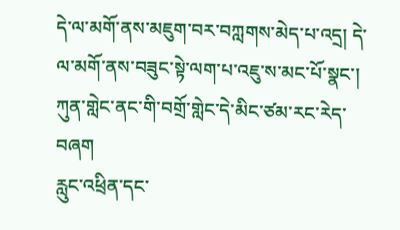དེ་ལ་མགོ་ནས་མཇུག་བར་བཀླགས་མེད་པ་འདྲ། དེ་ལ་མགོ་ནས་བཟུང་སྟེ་ལག་པ་འཇུ་ས་མང་པོ་སྣང་། ཀུན་གླེང་ནང་གི་བགྲོ་གླེང་དེ་མིང་ཙམ་རང་རེད་བཞག
རླུང་འཕྲིན་དང་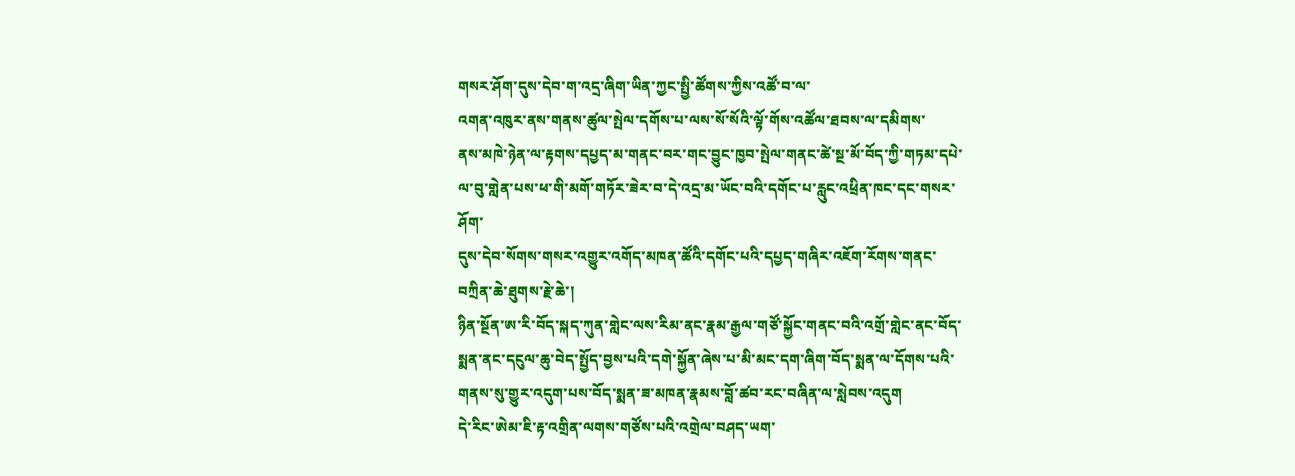གསར་ཤོག་དུས་དེབ་ག་འདྲ་ཞིག་ཡིན་ཀྱང་སྤྱི་ཚོགས་ཀྱིས་འཚོ་བ་ལ་
འགན་འཁུར་ནས་གནས་ཚུལ་སྤེལ་དགོས་པ་ལས་སོ་སོའི་ལྟོ་གོས་འཚོལ་ཐབས་ལ་དམིགས་
ནས་མཁེ་ཉེན་ལ་རྟགས་དཔྱད་མ་གནང་བར་གང་བྱུང་ཁྱབ་སྤེལ་གནང་ཚེ་སྔ་མོ་བོད་ཀྱི་གཏམ་དཔེ་
ལ་བུ་གླེན་པས་ཕ་གི་མགོ་གཏོར་ཟེར་བ་དེ་འདྲ་མ་ཡོང་བའི་དགོང་པ་རླུང་འཕྲིན་ཁང་དང་གསར་ཤོག་
དུས་དེབ་སོགས་གསར་འགྱུར་འགོད་མཁན་ཚོའི་དགོང་པའི་དཔྱད་གཞིར་འཇོག་རོགས་གནང་
བཀྲིན་ཆེ་ཐུགས་རྗེ་ཆེ་།
ཉིན་སྔོན་ཨ་རི་བོད་སྐད་ཀུན་གླེང་ལས་རིམ་ནང་རྣམ་རྒྱལ་གཙོ་སྐྱོང་གནང་བའི་འགྲོ་གླེང་ནང་བོད་སྨན་ནང་དངུལ་ཆུ་བེད་སྤྱོད་བྱས་པའི་དགེ་སྐྱོན་ཞེས་པ་མི་མང་དག་ཞིག་བོད་སྨན་ལ་དོགས་པའི་གནས་སུ་གྱུར་འདུག་པས་བོད་སྨན་ཟ་མཁན་རྣམས་བློ་ཚབ་རང་བཞིན་ལ་སླེབས་འདུག
དེ་རིང་ཨེམ་ཇི་རྟ་འགྲིན་ལགས་གཙོས་པའི་འགྲེལ་བཤད་ཡག་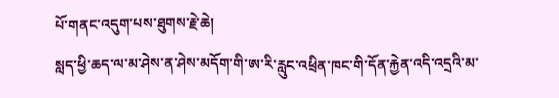པོ་གནང་འདུག་པས་ཐུགས་རྗེ་ཆེ།
སླད་ཕྱི་ཆད་ལ་མ་ཤེས་ན་ཤེས་མདོག་གི་ཨ་རི་རླུང་འཕྲིན་ཁང་གི་དོན་རྐྱེན་འདི་འདྲའི་མ་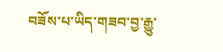བཟོས་པ་ཡིད་གཟབ་བྱ་རྒྱུ་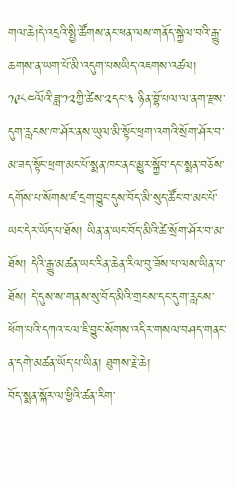གལ་ཆེ།དེ་འདྲའི་སྤྱི་ཚོགས་ནང་ཕན་ལས་གནོད་སྐྱེལ་བའི་རྒྱུ་ཆགས་ན་ཡག་པོ་མི་འདུག་པསཡིད་འཇགས་འཚལ།
༡༩༨༤ལོའི་ཟླ་༡༢ཀྱི་ཚེས་༢དང་༣ ཉིན་བྷོ་པལ་ལ་ནག་རྫས་དུག་རླངས་ཁ་ཤོར་ནས་ཡུལ་མི་སྟོང་ཕྲག་འགའི་སྲོག་ཤོར་བ་མ་ཟད་སྟོང་ཕྲག་མང་པོ་སྨན་ཁང་ནང་མྱུར་སྐྱོབ་དང་སྨན་བཅོས་དགོས་པ་སོགས་ཛ་དྲག་བྱུང་དུས་བོད་མི་སུད་ཚོང་བ་མང་པོ་ཡང་དེར་ཡོད་པ་ཐོས། ཡིན་ན་ཡང་བོད་མིའི་ཚེ་སྲོག་ཤོར་བ་མ་ཐོས། དེའི་རྒྱུ་མཚན་ཡང་རིན་ཆེན་རིལ་བུ་ཟོས་པ་ལས་ཡིན་པ་ཐོས། དེ་དུས་ས་གནས་སུ་བོད་མིའི་གྲངས་དང་དུག་རླངས་ཕོག་པའི་དཀའ་ངལ་ཇི་བྱུང་སོགས་འདིར་གསལ་བཤད་གནང་ན་དགེ་མཚན་ཡོད་པ་ཡིན། ཐུགས་རྗེ་ཆེ།
བོད་སྨན་སྐོར་ལ་ཕྱིའི་ཚན་རིག་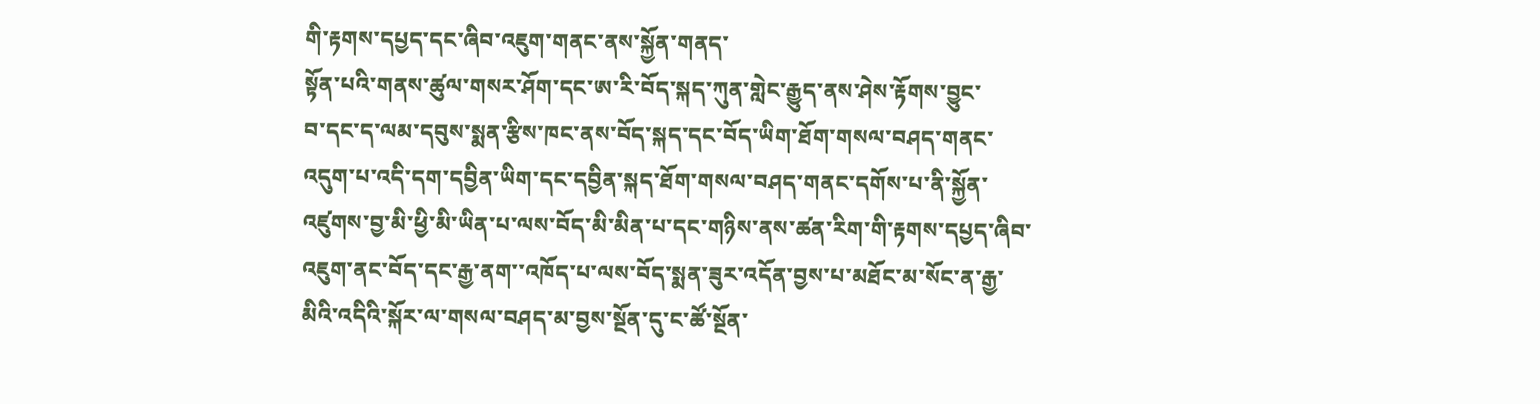གི་རྟགས་དཔྱད་དང་ཞིབ་འཇུག་གནང་ནས་སྐྱོན་གནད་
སྟོན་པའི་གནས་ཚུལ་གསར་ཤོག་དང་ཨ་རི་བོད་སྐད་ཀུན་གླེང་རྒྱུད་ནས་ཤེས་རྟོགས་བྱུང་
བ་དང་ད་ལམ་དབུས་སྨན་རྩིས་ཁང་ནས་བོད་སྐད་དང་བོད་ཡིག་ཐོག་གསལ་བཤད་གནང་
འདུག་པ་འདི་དག་དབྱིན་ཡིག་དང་དབྱིན་སྐད་ཐོག་གསལ་བཤད་གནང་དགོས་པ་ནི་སྐྱོན་
འཛུགས་བྱ་མི་ཕྱི་མི་ཡིན་པ་ལས་བོད་མི་མིན་པ་དང་གཉིས་ནས་ཚན་རིག་གི་རྟགས་དཔྱད་ཞིབ་
འཇུག་ནང་བོད་དང་རྒྱ་ནག་་འཁོད་པ་ལས་བོད་སྨན་ཟུར་འདོན་བྱས་པ་མཐོང་མ་སོང་ན་རྒྱ་
མིའི་འདིའི་སྐོར་ལ་གསལ་བཤད་མ་བྱས་སྔོན་དུ་ང་ཚོ་སྔོན་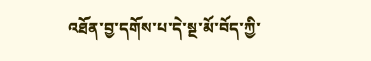འཐོན་བྱ་དགོས་པ་དེ་སྔ་མོ་བོད་ཀྱི་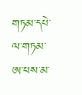གཏམ་དཔེ་ལ་གཏམ་ཨ་ཕས་མ་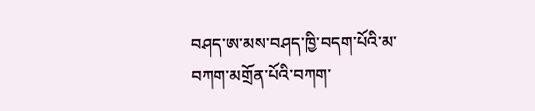བཤད་ཨ་མས་བཤད་ཁྱི་བདག་པོའི་མ་བཀག་མགྲོན་པོའི་བཀག་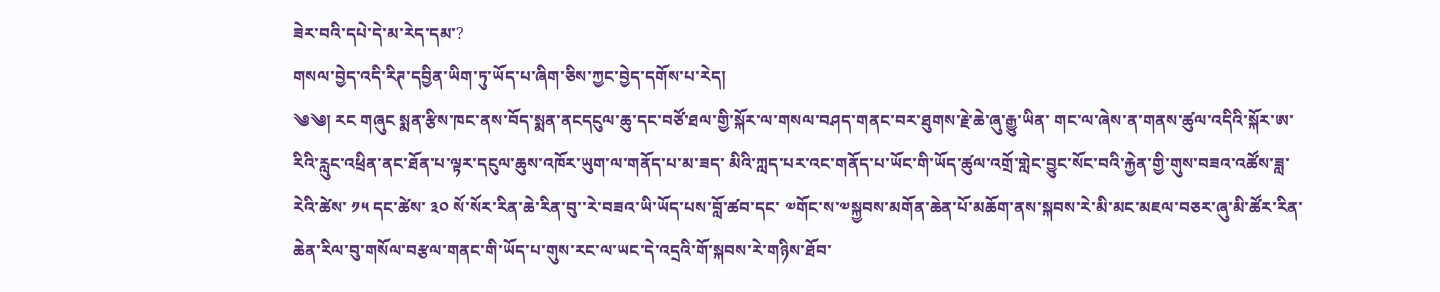ཟེར་བའི་དཔེ་དེ་མ་རེད་དམ་?
གསལ་བྱེད་འདི་རིཊ་དབྱིན་ཡིག་ཏུ་ཡོད་པ་ཞིག་ཅིས་ཀྱང་བྱེད་དགོས་པ་རེད།
༄༄། རང གཞུང སྨན་རྩིས་ཁང་ནས་བོད་སྨན་ནངདངུལ་ཆུ་དང་བཙོ་ཐལ་གྱི་སྐོར་ལ་གསལ་བཤད་གནང་བར་ཐུགས་རྗེ་ཆེ་ཞུ་རྒྱུ་ཡིན་ གང་ལ་ཞེས་ན་གནས་ཚུལ་འདིའི་སྐོར་ཨ་རིའི་རླུང་འཕྲིན་ནང་ཐོན་པ་ལྟར་དངུལ་ཆུས་འཁོར་ཡུག་ལ་གནོད་པ་མ་ཟད་ མིའི་ཀླད་པར་འང་གནོད་པ་ཡོང་གི་ཡོད་ཚུལ་འགྲོ་གླེང་བྱུང་སོང་བའི་རྐྱེན་གྱི་གུས་བཟའ་འཚོས་ཟླ་རེའི་ཚེས་ ༡༥ དང་ཚེས་ ༣༠ སོ་སོར་རིན་ཆེ་རིན་བུ་་རེ་བཟའ་ཡི་ཡོད་པས་བློ་ཚབ་དང་ ༧གོང་ས་༧སྐྱབས་མགོན་ཆེན་པོ་མཆོག་ནས་སྐབས་རེ་མི་མང་མཇལ་བཅར་ཞུ་མི་ཚོར་རིན་ཆེན་རིལ་བུ་གསོལ་བརྩལ་གནང་གི་ཡོད་པ་གུས་རང་ལ་ཡང་དེ་འདྲའི་གོ་སྐབས་རེ་གཉིས་ཐོབ་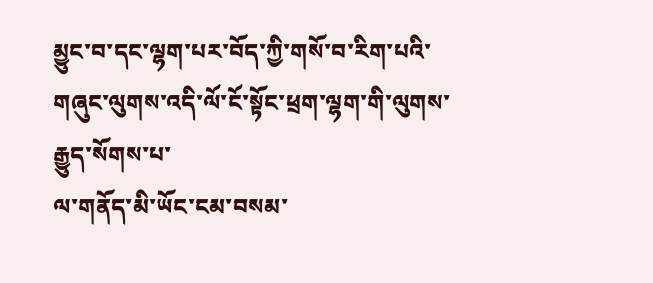མྱུང་བ་དང་ལྷག་པར་བོད་ཀྱི་གསོ་བ་རིག་པའི་གཞུང་ལུགས་འདི་ལོ་ངོ་སྟོང་ཕྲག་ལྷག་གི་ལུགས་རྒྱུད་སོགས་པ་
ལ་གནོད་མི་ཡོང་ངམ་བསམ་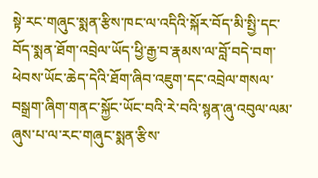སྟེ་རང་གཞུང་སྨན་རྩིས་ཁང་ལ་འདིའི་སྐོར་བོད་མི་སྤྱི་དང་བོད་སྨན་ཐོག་འབྲེལ་ཡོད་ཕྱི་རྒྱ་བ་རྣམས་ལ་བློ་བདེ་བག་ཕེབས་ཡོང་ཆེད་དེའི་ཐོག་ཞིབ་འཇུག་དང་འབྲེལ་གསལ་བསྒྲག་ཞིག་གནང་སྐྱོང་ཡོང་བའི་རེ་བའི་སྙན་ཞུ་འབུལ་ལམ་ཞུས་པ་ལ་རང་གཞུང་སྨན་རྩིས་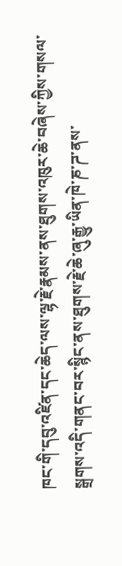ཁང་གི་དབུ་འཛིན་དང་ཆེད་ལས་ལྷ་རྗེ་རྣམས་ནས་ཐུགས་འཁུར་ཆེ་བཞེས་ཀྱིས་གསལ་སྒྲགས་འདི་གནང་བར་སྙིང་ནས་ཐུགས་རྗེ་ཆེ་ཞུ་རྒྱུ་ཡིན་ཁེ་ཎ་ཌ་ནས་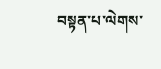བསྟན་པ་ལེགས་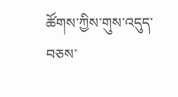ཚོགས་ཀྱིས་གུས་འདུད་བཅས་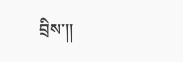བྲིས་།།